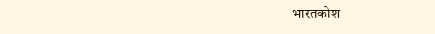भारतकोश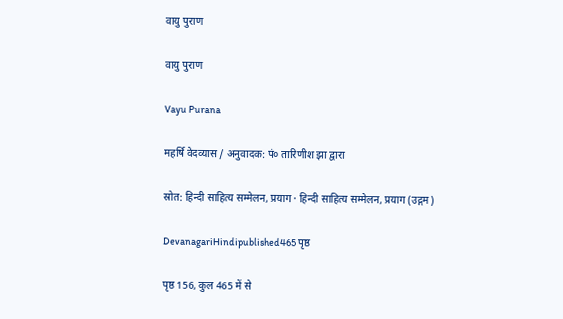वायु पुराण

वायु पुराण

Vayu Purana

महर्षि वेदव्यास / अनुवादक: पं० तारिणीश झा द्वारा

स्रोत: हिन्दी साहित्य सम्मेलन, प्रयाग · हिन्दी साहित्य सम्मेलन, प्रयाग (उद्गम)

DevanagariHindipublished465 पृष्ठ

पृष्ठ 156, कुल 465 में से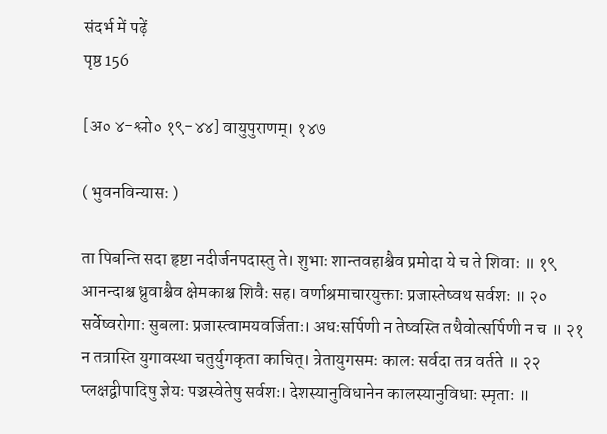संदर्भ में पढ़ें
पृष्ठ 156

[अ० ४-श्लो० १९-४४] वायुपुराणम्। १४७

( भुवनविन्यासः )

ता पिबन्ति सदा हृष्टा नदीर्जनपदास्तु ते। शुभाः शान्तवहाश्चैव प्रमोदा ये च ते शिवाः ॥ १९
आनन्दाश्च ध्रुवाश्चैव क्षेमकाश्च शिवैः सह। वर्णाश्रमाचारयुक्ताः प्रजास्तेष्वथ सर्वशः ॥ २०
सर्वेष्वरोगाः सुबलाः प्रजास्त्वामयवर्जिताः। अधःसर्पिणी न तेष्वस्ति तथैवोत्सर्पिणी न च ॥ २१
न तत्रास्ति युगावस्था चतुर्युगकृता काचित्। त्रेतायुगसमः कालः सर्वदा तत्र वर्तते ॥ २२
प्लक्षद्वीपादिषु ज्ञेयः पञ्चस्वेतेषु सर्वशः। देशस्यानुविधानेन कालस्यानुविधाः स्मृताः ॥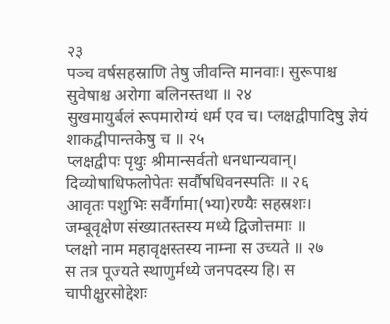२३
पञ्च वर्षसहस्राणि तेषु जीवन्ति मानवाः। सुरूपाश्च सुवेषाश्च अरोगा बलिनस्तथा ॥ २४
सुखमायुर्बलं रूपमारोग्यं धर्म एव च। प्लक्षद्वीपादिषु ज्ञेयं शाकद्वीपान्तकेषु च ॥ २५
प्लक्षद्वीपः पृथुः श्रीमान्सर्वतो धनधान्यवान्। दिव्योषाधिफलोपेतः सर्वौषधिवनस्पतिः ॥ २६
आवृतः पशुभिः सर्वैर्गामा(भ्या)रण्यैः सहस्रशः। जम्बूवृक्षेण संख्यातस्तस्य मध्ये द्विजोत्तमाः ॥
प्लक्षो नाम महावृक्षस्तस्य नाम्ना स उच्यते ॥ २७
स तत्र पूज्यते स्थाणुर्मध्ये जनपदस्य हि। स चापीक्षुरसोद्देशः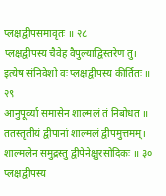प्लक्षद्वीपसमावृतः ॥ २८
प्लक्षद्वीपस्य चैवेह वैपुल्याद्विस्तरेण तु। इत्येष संनिवेशो वः प्लक्षद्वीपस्य कीर्तितः ॥ २९
आनुपूर्व्या समासेन शाल्मलं तं निबोधत ॥
ततस्तृतीयं द्वीपानां शाल्मलं द्वीपमुत्तमम्। शाल्मलेन समुद्रस्तु द्वीपेनेक्षुरसोदिकः ॥ ३०
प्लक्षद्वीपस्य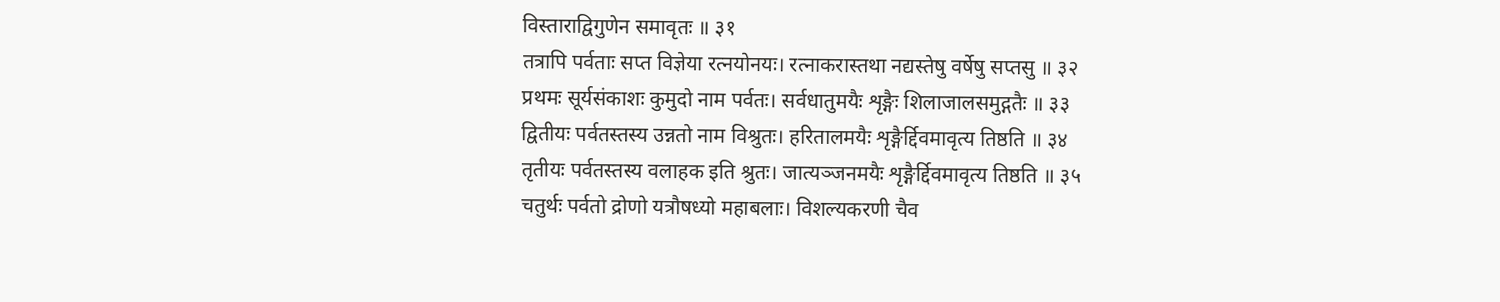विस्ताराद्विगुणेन समावृतः ॥ ३१
तत्रापि पर्वताः सप्त विज्ञेया रत्नयोनयः। रत्नाकरास्तथा नद्यस्तेषु वर्षेषु सप्तसु ॥ ३२
प्रथमः सूर्यसंकाशः कुमुदो नाम पर्वतः। सर्वधातुमयैः शृङ्गैः शिलाजालसमुद्गतैः ॥ ३३
द्वितीयः पर्वतस्तस्य उन्नतो नाम विश्रुतः। हरितालमयैः शृङ्गैर्द्दिवमावृत्य तिष्ठति ॥ ३४
तृतीयः पर्वतस्तस्य वलाहक इति श्रुतः। जात्यञ्जनमयैः शृङ्गैर्द्दिवमावृत्य तिष्ठति ॥ ३५
चतुर्थः पर्वतो द्रोणो यत्रौषध्यो महाबलाः। विशल्यकरणी चैव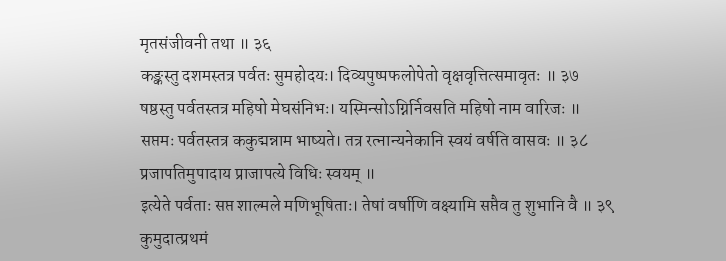मृतसंजीवनी तथा ॥ ३६
कङ्कस्तु दशमस्तत्र पर्वतः सुमहोदयः। दिव्यपुष्पफलोपेतो वृक्षवृत्तित्समावृतः ॥ ३७
षष्ठस्तु पर्वतस्तत्र महिषो मेघसंनिभः। यस्मिन्सोऽग्निर्निवसति महिषो नाम वारिजः ॥
सप्तमः पर्वतस्तत्र ककुद्मन्नाम भाष्यते। तत्र रत्नान्यनेकानि स्वयं वर्षति वासवः ॥ ३८
प्रजापतिमुपादाय प्राजापत्ये विधिः स्वयम् ॥
इत्येते पर्वताः सप्त शाल्मले मणिभूषिताः। तेषां वर्षाणि वक्ष्यामि सप्तैव तु शुभानि वै ॥ ३९
कुमुदात्प्रथमं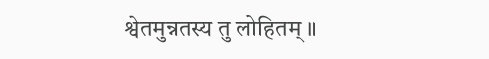श्वेतमुन्नतस्य तु लोहितम् ॥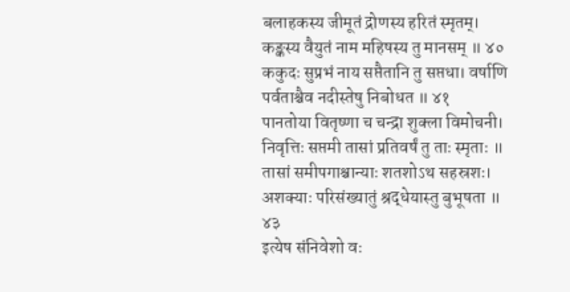बलाहकस्य जीमूतं द्रोणस्य हरितं स्मृतम्। कङ्कस्य वैयुतं नाम महिषस्य तु मानसम् ॥ ४०
ककुदः सुप्रभं नाय सप्तैतानि तु सप्तधा। वर्षाणि पर्वताश्चैव नदीस्तेषु निबोधत ॥ ४१
पानतोया वितृष्णा च चन्द्रा शुक्ला विमोचनी। निवृत्तिः सप्तमी तासां प्रतिवर्षं तु ताः स्मृताः ॥
तासां समीपगाश्चान्याः शतशोऽथ सहस्रशः। अशक्याः परिसंख्यातुं श्रद्धेयास्तु बुभूषता ॥ ४३
इत्येष संनिवेशो वः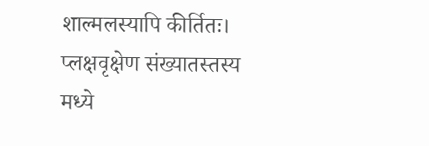शाल्मलस्यापि कीर्तितः। प्लक्षवृक्षेण संख्यातस्तस्य मध्ये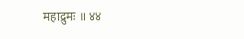महाद्रुमः ॥ ४४